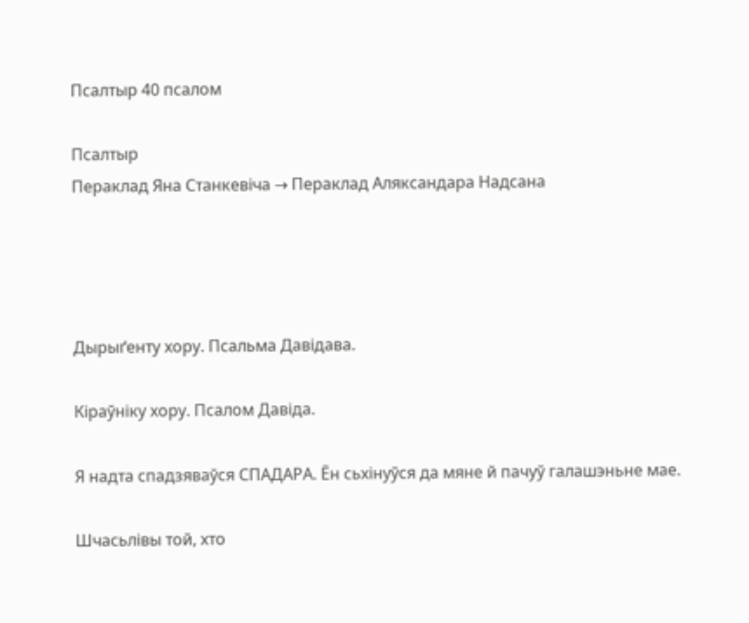Псалтыр 40 псалом

Псалтыр
Пераклад Яна Станкевіча → Пераклад Аляксандара Надсана




Дырыґенту хору. Псальма Давідава.

Кіраўніку хору. Псалом Давіда.

Я надта спадзяваўся СПАДАРА. Ён сьхінуўся да мяне й пачуў галашэньне мае.

Шчасьлівы той, хто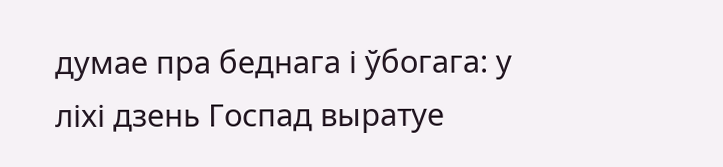думае пра беднага і ўбогага: у ліхі дзень Госпад выратуе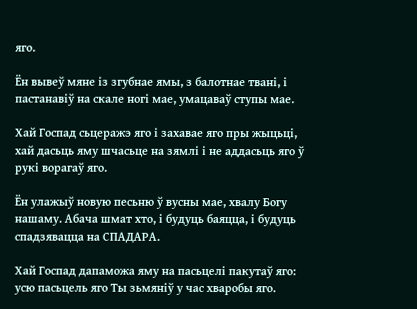яго.

Ён вывеў мяне із згубнае ямы, з балотнае твані, і пастанавіў на скале ногі мае, умацаваў ступы мае.

Хай Госпад сьцеражэ яго і захавае яго пры жыцьці, хай дасьць яму шчасьце на зямлі і не аддасьць яго ў рукі ворагаў яго.

Ён улажыў новую песьню ў вусны мае, хвалу Богу нашаму. Абача шмат хто, і будуць баяцца, і будуць спадзявацца на СПАДАРА.

Хай Госпад дапаможа яму на пасьцелі пакутаў яго: усю пасьцель яго Ты зьмяніў у час хваробы яго.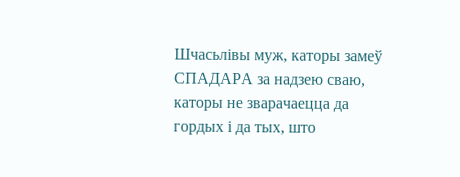Шчасьлівы муж, каторы замеў СПАДАРА за надзею сваю, каторы не зварачаецца да гордых і да тых, што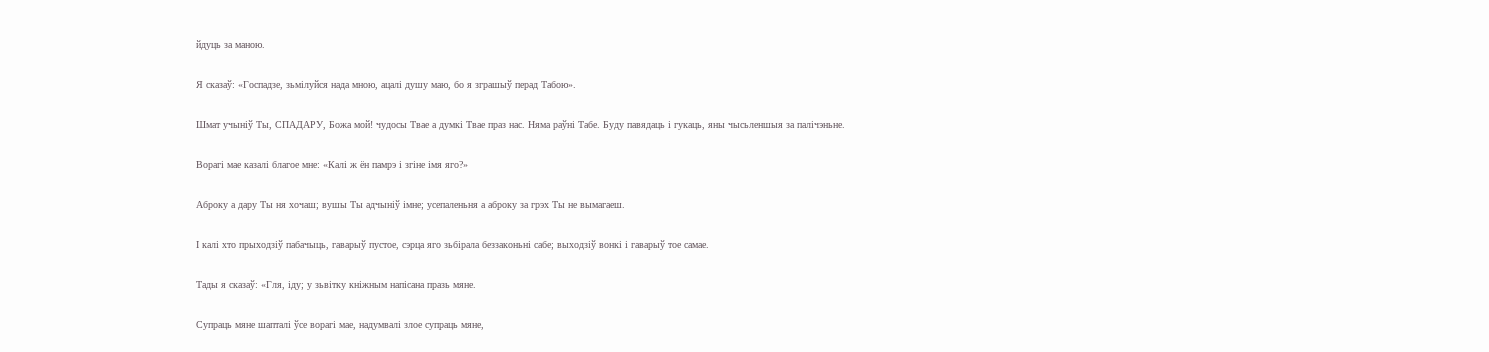йдуць за маною.

Я сказаў: «Госпадзе, зьмілуйся нада мною, ацалі душу маю, бо я зграшыў перад Табою».

Шмат учыніў Ты, СПАДАРУ, Божа мой! чудосы Твае а думкі Твае праз нас. Няма раўні Табе. Буду павядаць і гукаць, яны чысьленшыя за палічэньне.

Ворагі мае казалі благое мне: «Калі ж ён памрэ і згіне імя яго?»

Аброку а дару Ты ня хочаш; вушы Ты адчыніў імне; усепаленьня а аброку за грэх Ты не вымагаеш.

І калі хто прыходзіў пабачыць, гаварыў пустое, сэрца яго зьбірала беззаконьні сабе; выходзіў вонкі і гаварыў тое самае.

Тады я сказаў: «Гля, іду; у зьвітку кніжным напісана празь мяне.

Супраць мяне шапталі ўсе ворагі мае, надумвалі злое супраць мяне,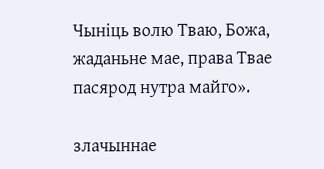Чыніць волю Тваю, Божа, жаданьне мае, права Твае пасярод нутра майго».

злачыннае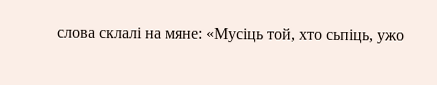слова склалі на мяне: «Мусіць той, хто сьпіць, ужо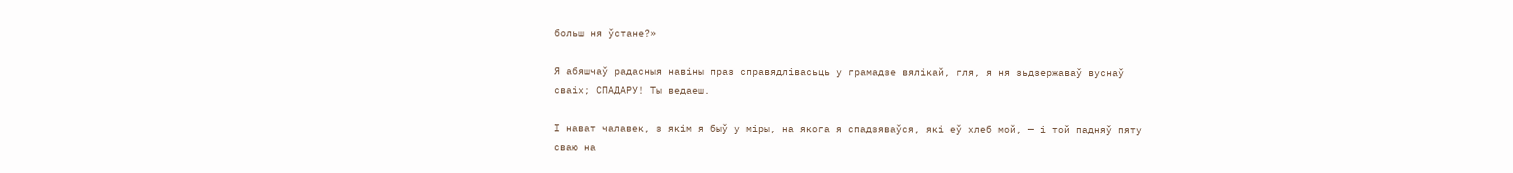больш ня ўстане?»

Я абяшчаў радасныя навіны праз справядлівасьць у грамадзе вялікай, гля, я ня зьдзержаваў вуснаў сваіх; СПАДАРУ! Ты ведаеш.

І нават чалавек, з якім я быў у міры, на якога я спадзяваўся, які еў хлеб мой, — і той падняў пяту сваю на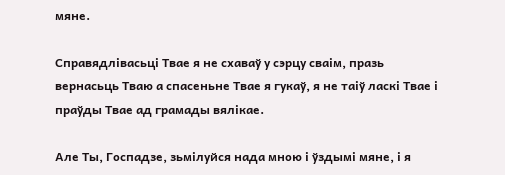мяне.

Справядлівасьці Твае я не схаваў у сэрцу сваім, празь вернасьць Тваю а спасеньне Твае я гукаў, я не таіў ласкі Твае і праўды Твае ад грамады вялікае.

Але Ты, Госпадзе, зьмілуйся нада мною і ўздымі мяне, і я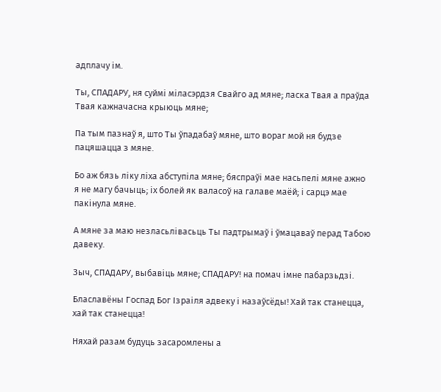адплачу ім.

Ты, СПАДАРУ, ня суймі міласэрдзя Свайго ад мяне; ласка Твая а праўда Твая кажначасна крыюць мяне;

Па тым пазнаў я, што Ты ўпадабаў мяне, што вораг мой ня будзе пацяшацца з мяне.

Бо аж бязь ліку ліха абступіла мяне; бяспраўі мае насьпелі мяне ажно я не магу бачыць; іх болей як валасоў на галаве маёй; і сарцэ мае пакінула мяне.

А мяне за маю незласьлівасьць Ты падтрымаў і ўмацаваў перад Табою давеку.

Зыч, СПАДАРУ, выбавіць мяне; СПАДАРУ! на помач імне пабарзьдзі.

Блаславёны Госпад Бог Ізраіля адвеку і назаўсёды! Хай так станецца, хай так станецца!

Няхай разам будуць засаромлены а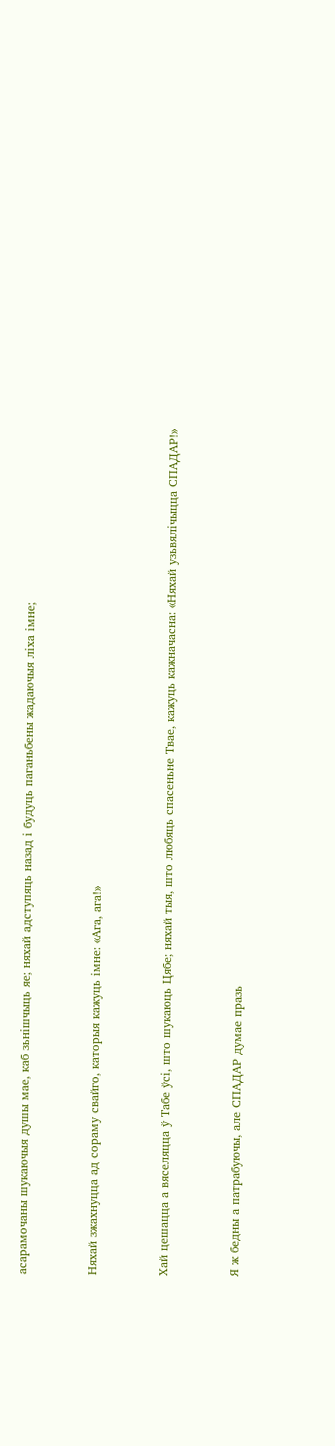асарамочаны шукаючыя душы мае, каб зьнішчыць яе; няхай адступяць назад і будуць паганьбены жадаючыя ліха імне;


Няхай зжахнуцца ад сораму свайго, каторыя кажуць імне: «Ага, ага!»


Хай цешацца а вяселяцца ў Табе ўсі, што шукаюць Цябе; няхай тыя, што любяць спасеньне Твае, кажуць кажначасна: «Няхай узьвялічыцца СПАДАР!»


Я ж бедны а патрабуючы, але СПАДАР думае празь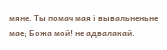мяне. Ты помач мая і вывальненьне мае; Божа мой! не адвалакай.